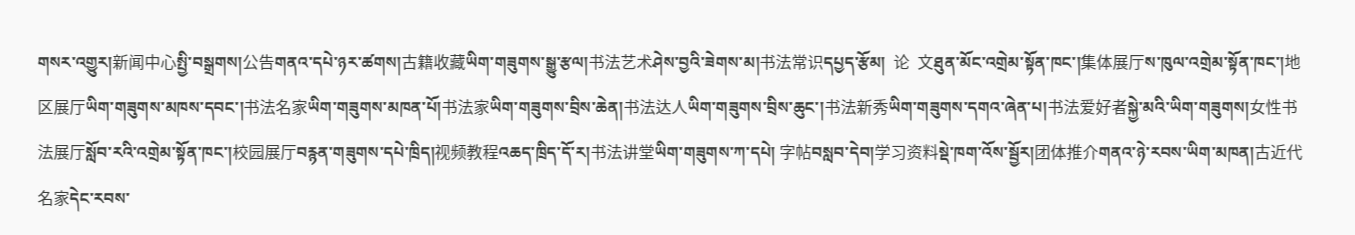གསར་འགྱུར།新闻中心སྤྱི་བསྒྲགས།公告གནའ་དཔེ་ཉར་ཚགས།古籍收藏ཡིག་གཟུགས་སྒྱུ་རྩལ།书法艺术ཤེས་བྱའི་ཟེགས་མ།书法常识དཔྱད་རྩོམ།  论  文ཐུན་མོང་འགྲེམ་སྟོན་ཁང་།集体展厅ས་ཁུལ་འགྲེམ་སྟོན་ཁང་།地区展厅ཡིག་གཟུགས་མཁས་དབང་།书法名家ཡིག་གཟུགས་མཁན་པོ།书法家ཡིག་གཟུགས་བྲིས་ཆེན།书法达人ཡིག་གཟུགས་བྲིས་ཆུང་།书法新秀ཡིག་གཟུགས་དགའ་ཞེན་པ།书法爱好者སྐྱེ་མའི་ཡིག་གཟུགས།女性书法展厅སློབ་རའི་འགྲེམ་སྟོན་ཁང་།校园展厅བརྙན་གཟུགས་དཔེ་ཁྲིད།视频教程འཆད་ཁྲིད་དོ་ར།书法讲堂ཡིག་གཟུགས་ཀ་དཔེ། 字帖བསླབ་དེབ།学习资料སྡེ་ཁག་འོས་སྦྱོར།团体推介གནའ་ཉེ་རབས་ཡིག་མཁན།古近代名家དེང་རབས་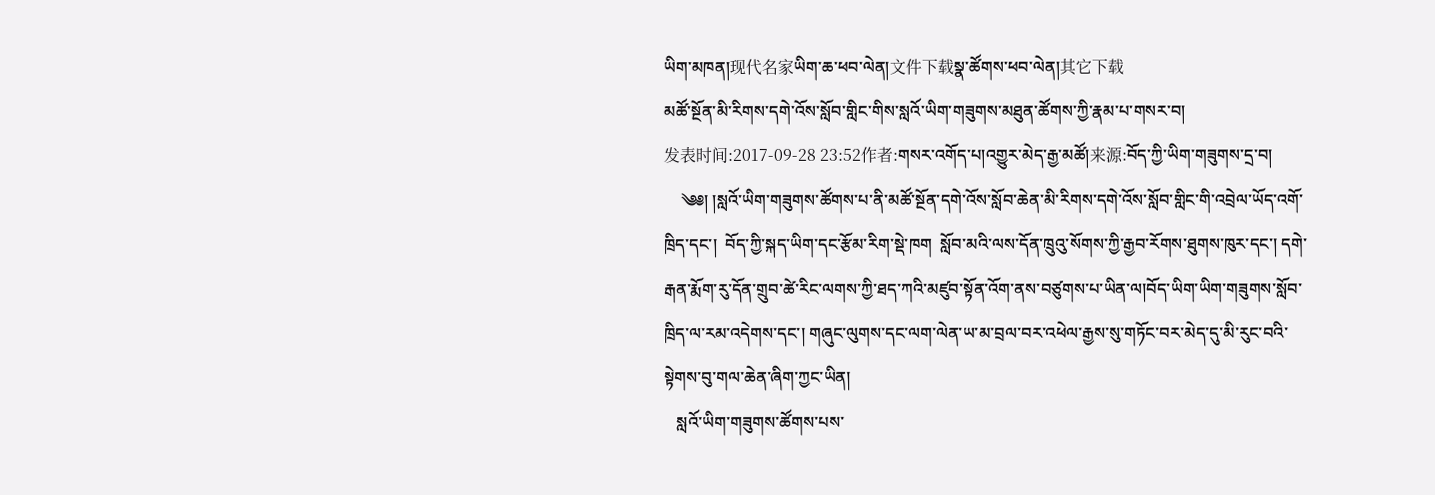ཡིག་མཁན།现代名家ཡིག་ཆ་ཕབ་ལེན།文件下载སྣ་ཚོགས་ཕབ་ལེན།其它下载
མཚོ་སྔོན་མི་རིགས་དགེ་འོས་སློབ་གླིང་གིས་སླའོ་ཡིག་གཟུགས་མཐུན་ཚོགས་ཀྱི་རྣམ་པ་གསར་བ།
发表时间:2017-09-28 23:52作者:གསར་འགོད་པ།འགྱུར་མེད་རྒྱ་མཚོ།来源:བོད་ཀྱི་ཡིག་གཟུགས་དྲ་བ།
    ༄༅། །སླའོ་ཡིག་གཟུགས་ཚོགས་པ་ནི་མཚོ་སྔོན་དགེ་འོས་སློབ་ཆེན་མི་རིགས་དགེ་འོས་སློབ་གླིང་གི་འབྲེལ་ཡོད་འགོ་ཁྲིད་དང་།  བོད་ཀྱི་སྐད་ཡིག་དང་རྩོམ་རིག་སྡེ་ཁག  སློབ་མའི་ལས་དོན་ཁྲུའུ་སོགས་ཀྱི་རྒྱབ་རོགས་ཐུགས་ཁུར་དང་། དགེ་རྒན་རྨོག་རུ་དོན་གྲུབ་ཚེ་རིང་ལགས་ཀྱི་ཐད་ཀའི་མཛུབ་སྟོན་འོག་ནས་བཙུགས་པ་ཡིན་ལ།བོད་ཡིག་ཡིག་གཟུགས་སློབ་ཁྲིད་ལ་རམ་འདེགས་དང་། གཞུང་ལུགས་དང་ལག་ལེན་ཡ་མ་བྲལ་བར་འཕེལ་རྒྱས་སུ་གཏོང་བར་མེད་དུ་མི་རུང་བའི་སྟེགས་བུ་གལ་ཆེན་ཞིག་ཀྱང་ཡིན།
   སླའོ་ཡིག་གཟུགས་ཚོགས་པས་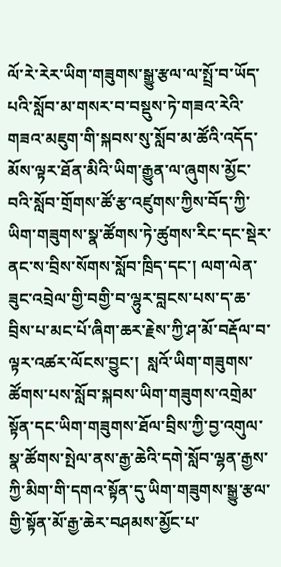ལོ་རེ་རེར་ཡིག་གཟུགས་སྒྱུ་རྩལ་ལ་སྤྲོ་བ་ཡོད་པའི་སློབ་མ་གསར་བ་བསྡུས་ཏེ་གཟའ་རེའི་གཟའ་མཇུག་གི་སྐབས་སུ་སློབ་མ་ཚོའི་འདོད་མོས་ལྟར་ཐོན་མིའི་ཡིག་རྒྱུན་ལ་ཞུགས་མྱོང་བའི་སློབ་གྲོགས་ཚོ་རྩ་འཛུགས་ཀྱིས་བོད་ཀྱི་ཡིག་གཟུགས་སྣ་ཚོགས་ཏེ་ཚུགས་རིང་དང་སྡེར་ནང་ས་བྲིས་སོགས་སློབ་ཁྲིད་དང་། ལག་ལེན་ཟུང་འབྲེལ་གྱི་བགྱི་བ་ལྷུར་བླངས་པས་ད་ཆ་བྲིས་པ་མང་པོ་ཞིག་ཆར་རྗེས་ཀྱི་ཤ་མོ་བརྡོལ་བ་ལྟར་འཚར་ལོངས་བྱུང་།  སླའོ་ཡིག་གཟུགས་ཚོགས་པས་སློབ་སྐབས་ཡིག་གཟུགས་འགྲེམ་སྟོན་དང་ཡིག་གཟུགས་ཐོལ་བྲིས་ཀྱི་བྱ་འགུལ་སྣ་ཚོགས་སྤེལ་ནས་རྒྱ་ཆེའི་དགེ་སློབ་ལྷན་རྒྱས་ཀྱི་མིག་གི་དགའ་སྟོན་དུ་ཡིག་གཟུགས་སྒྱུ་རྩལ་གྱི་སྟོན་མོ་རྒྱ་ཆེར་བཤམས་མྱོང་པ་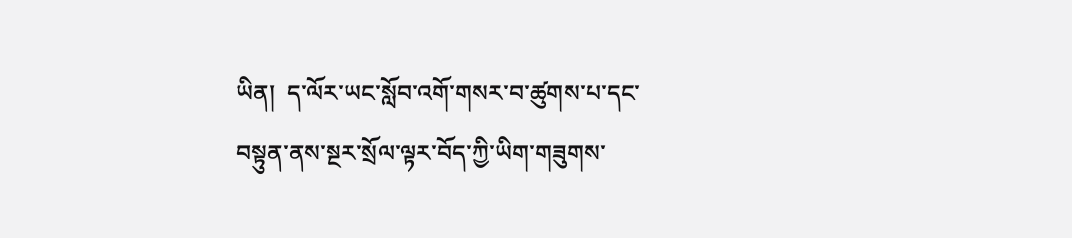ཡིན།  ད་ལོར་ཡང་སློབ་འགོ་གསར་བ་ཚུགས་པ་དང་བསྟུན་ནས་སྔར་སྲོལ་ལྟར་བོད་ཀྱི་ཡིག་གཟུགས་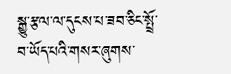སྒྱུ་རྩལ་ལ་དུངས་པ་ཟབ་ཅིང་སྤྲོ་བ་ཡོད་པའི་གསར་ཞུགས་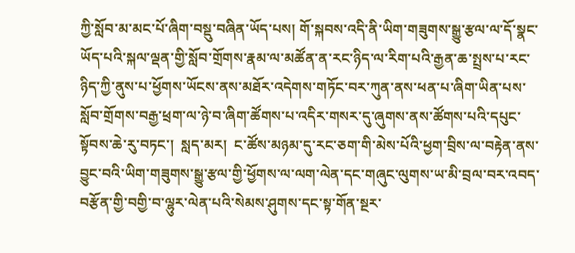ཀྱི་སློབ་མ་མང་པོ་ཞིག་བསྡུ་བཞིན་ཡོད་པས། གོ་སྐབས་འདི་ནི་ཡིག་གཟུགས་སྒྱུ་རྩལ་ལ་དོ་སྣང་ཡོད་པའི་སྐལ་ལྡན་གྱི་སློབ་གྲོགས་རྣམ་ལ་མཚོན་ན་རང་ཉིད་ལ་རིག་པའི་རྒྱན་ཆ་སྤྲས་པ་རང་ཉིད་ཀྱི་ནུས་པ་ཕྱོགས་ཡོངས་ནས་མཐོར་འདེགས་གཏོང་བར་ཀུན་ནས་ཕན་པ་ཞིག་ཡིན་པས་སློབ་གྲོགས་བརྒྱ་ཕྲག་ལ་ཉེ་བ་ཞིག་ཚོགས་པ་འདིར་གསར་དུ་ཞུགས་ནས་ཚོགས་པའི་དཔུང་སྟོབས་ཆེ་རུ་བཏང་།  སླད་མར།  ང་ཚོས་མཉམ་དུ་རང་ཅག་གི་མེས་པོའི་ཕྱག་བྲིས་ལ་བརྟེན་ནས་བྱུང་བའི་ཡིག་གཟུགས་སྒྱུ་རྩལ་གྱི་ཕྱོགས་ལ་ལག་ལེན་དང་གཞུང་ལུགས་ཡ་མི་བྲལ་བར་འབད་བརྩོན་གྱི་བགྱི་བ་ལྷུར་ལེན་པའི་སེམས་ཤུགས་དང་སྟ་གོན་སྔར་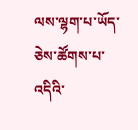ལས་ལྷག་པ་ཡོད་ཅེས་ཚོགས་པ་འདིའི་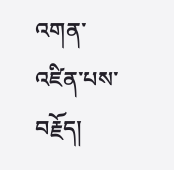འགན་འཛིན་པས་བརྗོད།